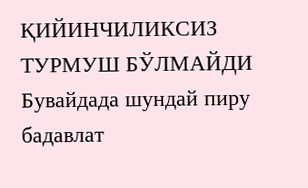ҚИЙИНЧИЛИКСИЗ ТУРМУШ БЎЛМАЙДИ
Бувайдада шундай пиру бадавлат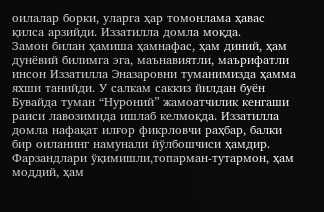оилалар борки, уларга ҳар томонлама ҳавас қилса арзийди. Иззатилла домла моқда.
Замон билан ҳамиша ҳамнафас, ҳам диний, ҳам дунёвий билимга эга, маънавиятли, маърифатли инсон Иззатилла Эназаровни туманимизда ҳамма яхши танийди. У салкам саккиз йилдан буён Бувайда туман “Нуроний” жамоатчилик кенгаши раиси лавозимида ишлаб келмоқда. Иззатилла домла нафақат илғор фикрловчи раҳбар, балки бир оиланинг намунали йўлбошчиси ҳамдир.
Фарзандлари ўқимишли,топарман-тутармон, ҳам моддий, ҳам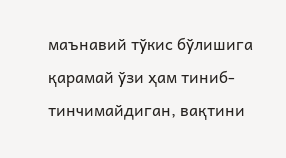маънавий тўкис бўлишига қарамай ўзи ҳам тиниб-тинчимайдиган, вақтини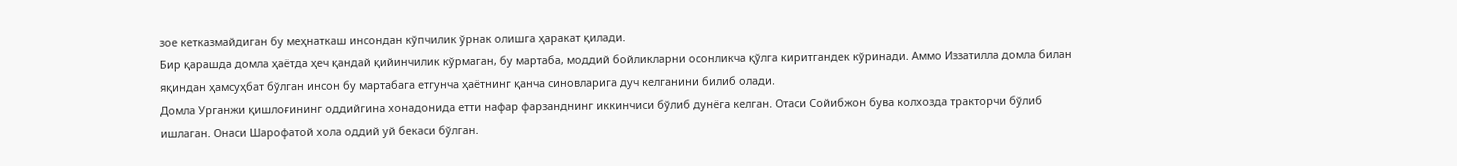зое кетказмайдиган бу меҳнаткаш инсондан кўпчилик ўрнак олишга ҳаракат қилади.
Бир қарашда домла ҳаётда ҳеч қандай қийинчилик кўрмаган, бу мартаба, моддий бойликларни осонликча қўлга киритгандек кўринади. Аммо Иззатилла домла билан яқиндан ҳамсуҳбат бўлган инсон бу мартабага етгунча ҳаётнинг қанча синовларига дуч келганини билиб олади.
Домла Урганжи қишлоғининг оддийгина хонадонида етти нафар фарзанднинг иккинчиси бўлиб дунёга келган. Отаси Сойибжон бува колхозда тракторчи бўлиб ишлаган. Онаси Шарофатой хола оддий уй бекаси бўлган.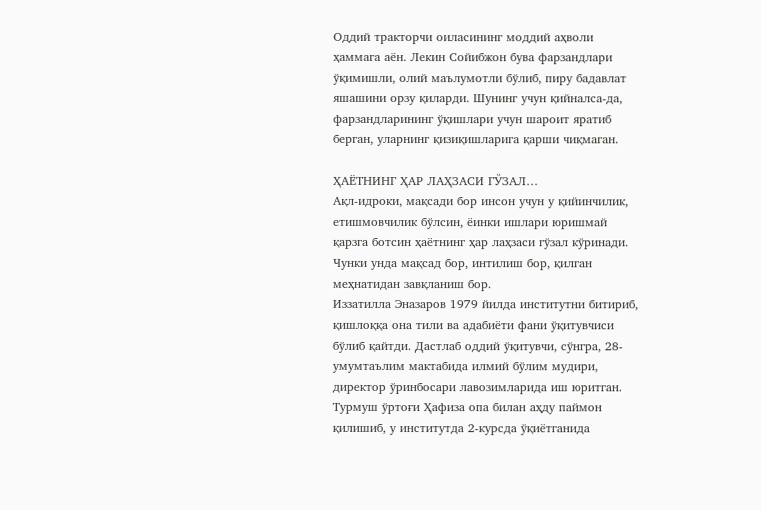Оддий тракторчи оиласининг моддий аҳволи ҳаммага аён. Лекин Сойибжон бува фарзандлари ўқимишли, олий маълумотли бўлиб, пиру бадавлат яшашини орзу қиларди. Шунинг учун қийналса-да, фарзандларининг ўқишлари учун шароит яратиб берган, уларнинг қизиқишларига қарши чиқмаган.

ҲАЁТНИНГ ҲАР ЛАҲЗАСИ ГЎЗАЛ…
Ақл-идроки, мақсади бор инсон учун у қийинчилик, етишмовчилик бўлсин, ёинки ишлари юришмай қарзга ботсин ҳаётнинг ҳар лаҳзаси гўзал кўринади. Чунки унда мақсад бор, интилиш бор, қилган меҳнатидан завқланиш бор.
Иззатилла Эназаров 1979 йилда институтни битириб, қишлоққа она тили ва адабиёти фани ўқитувчиси бўлиб қайтди. Дастлаб оддий ўқитувчи, сўнгра, 28-умумтаълим мактабида илмий бўлим мудири, директор ўринбосари лавозимларида иш юритган.
Турмуш ўртоғи Ҳафиза опа билан аҳду паймон қилишиб, у институтда 2-курсда ўқиётганида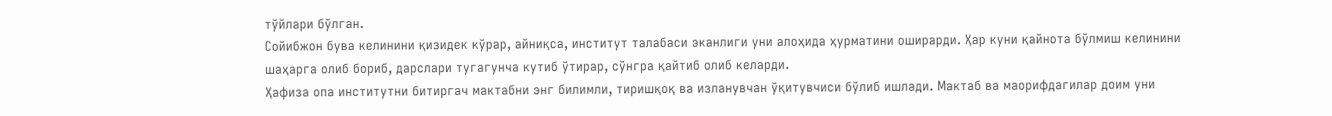тўйлари бўлган.
Сойибжон бува келинини қизидек кўрар, айниқса, институт талабаси эканлиги уни алоҳида ҳурматини оширарди. Ҳар куни қайнота бўлмиш келинини шаҳарга олиб бориб, дарслари тугагунча кутиб ўтирар, сўнгра қайтиб олиб келарди.
Ҳафиза опа институтни битиргач мактабни энг билимли, тиришқоқ ва изланувчан ўқитувчиси бўлиб ишлади. Мактаб ва маорифдагилар доим уни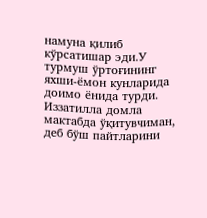намуна қилиб кўрсатишар эди.У турмуш ўртоғининг яхши-ёмон кунларида доимо ёнида турди.
Иззатилла домла мактабда ўқитувчиман, деб бўш пайтларини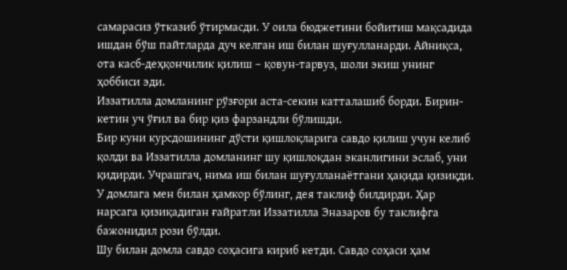самарасиз ўтказиб ўтирмасди. У оила бюджетини бойитиш мақсадида ишдан бўш пайтларда дуч келган иш билан шуғулланарди. Айниқса, ота касб-деҳқончилик қилиш – қовун-тарвуз, шоли экиш унинг ҳоббиси эди.
Иззатилла домланинг рўзғори аста-секин катталашиб борди. Бирин-кетин уч ўғил ва бир қиз фарзандли бўлишди.
Бир куни курсдошининг дўсти қишлоқларига савдо қилиш учун келиб қолди ва Иззатилла домланинг шу қишлоқдан эканлигини эслаб, уни қидирди. Учрашгач, нима иш билан шуғулланаётгани ҳақида қизиқди. У домлага мен билан ҳамкор бўлинг, дея таклиф билдирди. Ҳар нарсага қизиқадиган ғайратли Иззатилла Эназаров бу таклифга бажонидил рози бўлди.
Шу билан домла савдо соҳасига кириб кетди. Савдо соҳаси ҳам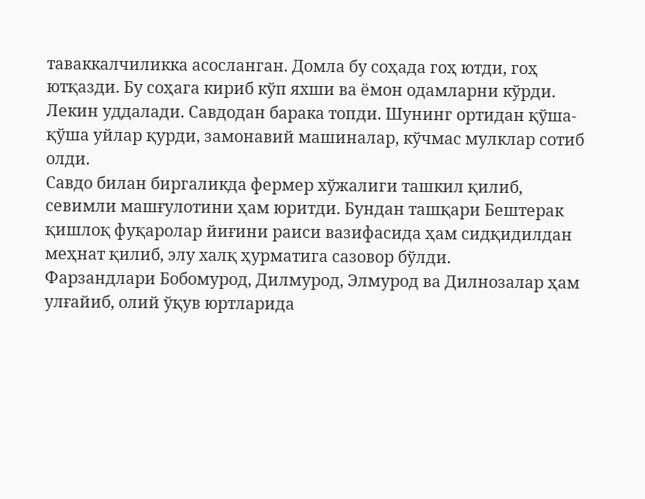таваккалчиликка асосланган. Домла бу соҳада гоҳ ютди, гоҳ ютқазди. Бу соҳага кириб кўп яхши ва ёмон одамларни кўрди. Лекин уддалади. Савдодан барака топди. Шунинг ортидан қўша-қўша уйлар қурди, замонавий машиналар, кўчмас мулклар сотиб олди.
Савдо билан биргаликда фермер хўжалиги ташкил қилиб, севимли машғулотини ҳам юритди. Бундан ташқари Бештерак қишлоқ фуқаролар йиғини раиси вазифасида ҳам сидқидилдан меҳнат қилиб, элу халқ ҳурматига сазовор бўлди.
Фарзандлари Бобомурод, Дилмурод, Элмурод ва Дилнозалар ҳам улғайиб, олий ўқув юртларида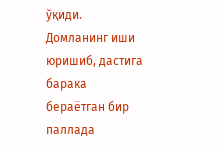ўқиди.
Домланинг иши юришиб, дастига барака бераётган бир паллада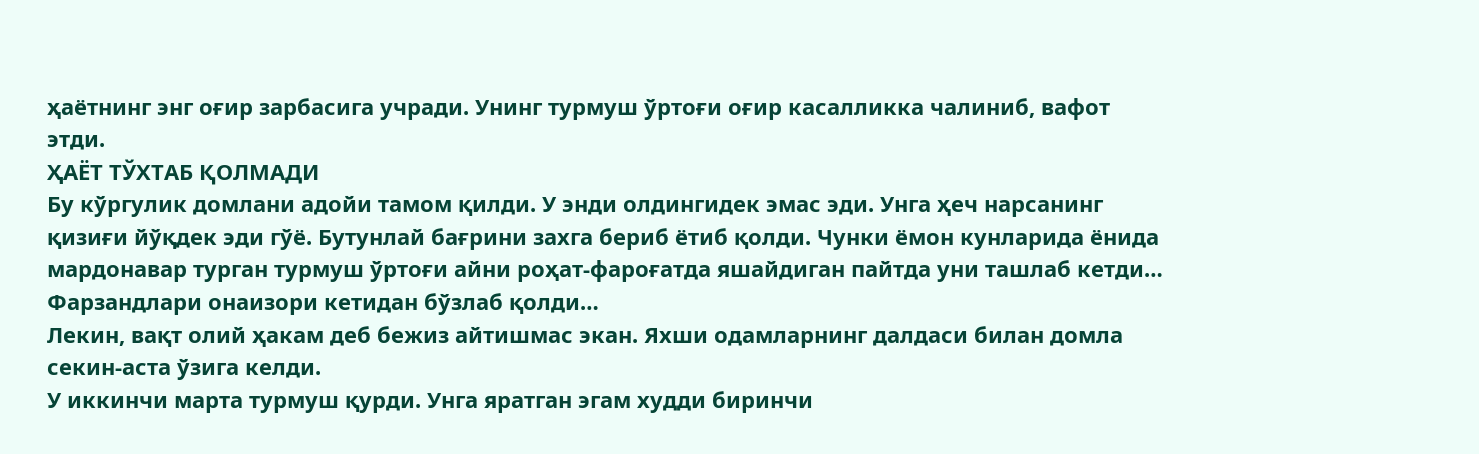ҳаётнинг энг оғир зарбасига учради. Унинг турмуш ўртоғи оғир касалликка чалиниб, вафот этди.
ҲАЁТ ТЎХТАБ ҚОЛМАДИ
Бу кўргулик домлани адойи тамом қилди. У энди олдингидек эмас эди. Унга ҳеч нарсанинг қизиғи йўқдек эди гўё. Бутунлай бағрини захга бериб ётиб қолди. Чунки ёмон кунларида ёнида мардонавар турган турмуш ўртоғи айни роҳат-фароғатда яшайдиган пайтда уни ташлаб кетди…
Фарзандлари онаизори кетидан бўзлаб қолди…
Лекин, вақт олий ҳакам деб бежиз айтишмас экан. Яхши одамларнинг далдаси билан домла секин-аста ўзига келди.
У иккинчи марта турмуш қурди. Унга яратган эгам худди биринчи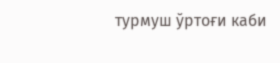турмуш ўртоғи каби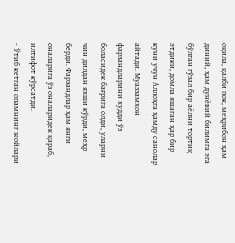оқила, қалби пок, меҳрибон ҳам диний, ҳам дунёвий билимга эга бўлган гўзал бир аёлни тортиқ этдики, домла яшаган ҳар бир куни учун Аллоҳга ҳамду санолар айтади. Муаззамхон фарзандларини худди ўз боласидек бағрига олди, уларни чин дилдан яхши кўрди, меҳр берди. Фарзандлар ҳам янги оналарига ўз оналаридек қараб, илтифот кўрсатди.
- Ўтиб кетган опамнинг жойлари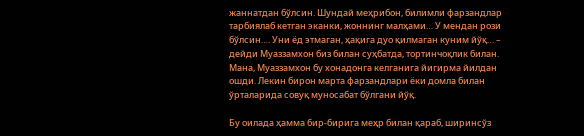жаннатдан бўлсин. Шундай меҳрибон, билимли фарзандлар тарбиялаб кетган эканки, жоннинг малҳами… У мендан рози бўлсин…. Уни ёд этмаган, ҳақига дуо қилмаган куним йўқ… – дейди Муаззамхон биз билан суҳбатда, тортинчоқлик билан.
Мана, Муаззамхон бу хонадонга келганига йигирма йилдан ошди. Лекин бирон марта фарзандлари ёки домла билан ўрталарида совуқ муносабат бўлгани йўқ.

Бу оилада ҳамма бир-бирига меҳр билан қараб, ширинсўз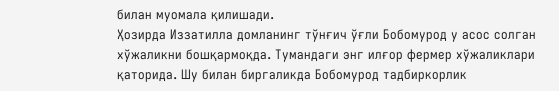билан муомала қилишади.
Ҳозирда Иззатилла домланинг тўнғич ўғли Бобомурод у асос солган хўжаликни бошқармоқда. Тумандаги энг илғор фермер хўжаликлари қаторида. Шу билан биргаликда Бобомурод тадбиркорлик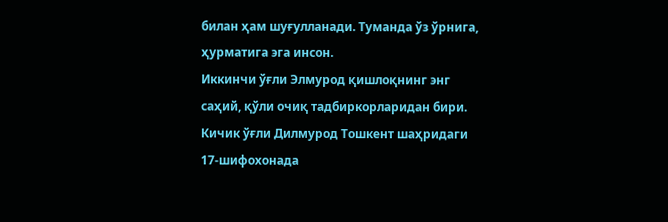билан ҳам шуғулланади. Туманда ўз ўрнига, ҳурматига эга инсон.
Иккинчи ўғли Элмурод қишлоқнинг энг саҳий, қўли очиқ тадбиркорларидан бири.
Кичик ўғли Дилмурод Тошкент шаҳридаги 17-шифохонада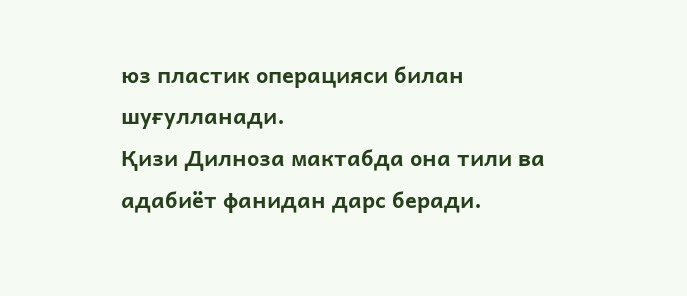юз пластик операцияси билан шуғулланади.
Қизи Дилноза мактабда она тили ва адабиёт фанидан дарс беради.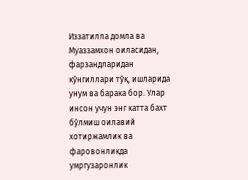Иззатилла домла ва Муаззамхон оиласидан, фарзандларидан кўнгиллари тўқ, ишларида унум ва барака бор. Улар инсон учун энг катта бахт бўлмиш оилавий хотиржамлик ва фаровонликда умргузаронлик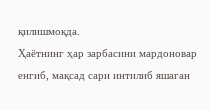қилишмоқда.
Ҳаётнинг ҳар зарбасини мардоновар енгиб, мақсад сари интилиб яшаган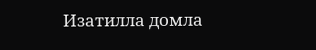Изатилла домла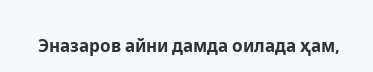Эназаров айни дамда оилада ҳам,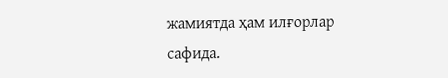жамиятда ҳам илғорлар сафида.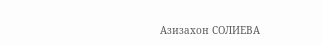Азизахон СОЛИЕВА